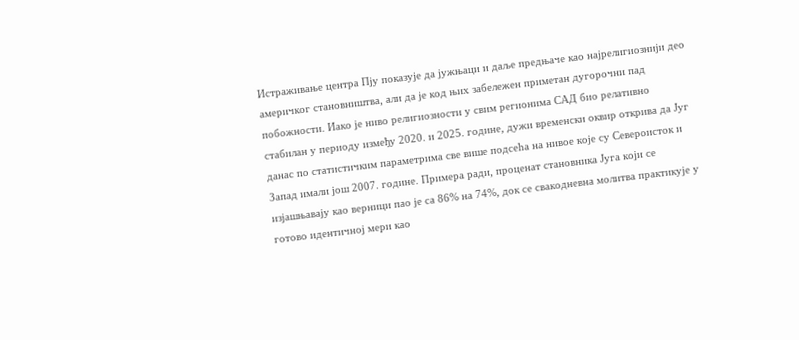Истраживање центра Пју показује да јужњаци и даље предњаче као најрелигиознији део америчког становништва, али да је код њих забележен приметан дугорочни пад побожности. Иако је ниво религиозности у свим регионима САД био релативно стабилан у периоду између 2020. и 2025. године, дужи временски оквир открива да Југ данас по статистичким параметрима све више подсећа на нивое које су Североисток и Запад имали још 2007. године. Примера ради, проценат становника Југа који се изјашњавају као верници пао је са 86% на 74%, док се свакодневна молитва практикује у готово идентичној мери као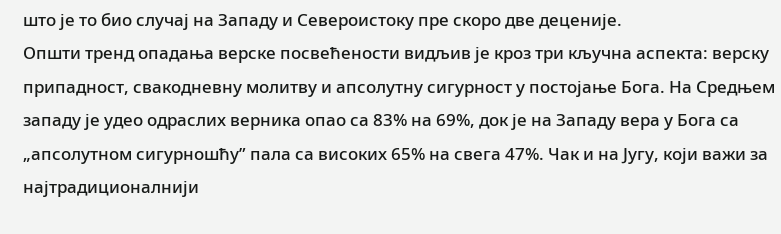што је то био случај на Западу и Североистоку пре скоро две деценије.
Општи тренд опадања верске посвећености видљив је кроз три кључна аспекта: верску припадност, свакодневну молитву и апсолутну сигурност у постојање Бога. На Средњем западу је удео одраслих верника опао са 83% на 69%, док је на Западу вера у Бога са „апсолутном сигурношћу” пала са високих 65% на свега 47%. Чак и на Југу, који важи за најтрадиционалнији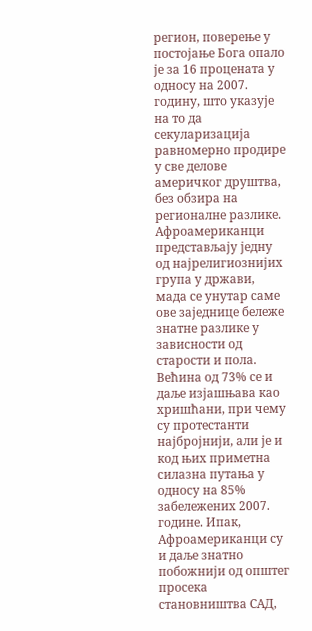регион, поверење у постојање Бога опало је за 16 процената у односу на 2007. годину, што указује на то да секуларизација равномерно продире у све делове америчког друштва, без обзира на регионалне разлике.
Афроамериканци представљају једну од најрелигиознијих група у држави, мада се унутар саме ове заједнице бележе знатне разлике у зависности од старости и пола. Већина од 73% се и даље изјашњава као хришћани, при чему су протестанти најбројнији, али је и код њих приметна силазна путања у односу на 85% забележених 2007. године. Ипак, Афроамериканци су и даље знатно побожнији од општег просека становништва САД,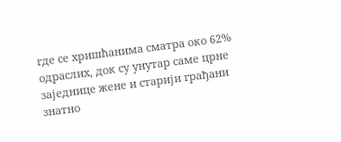где се хришћанима сматра око 62% одраслих, док су унутар саме црне заједнице жене и старији грађани знатно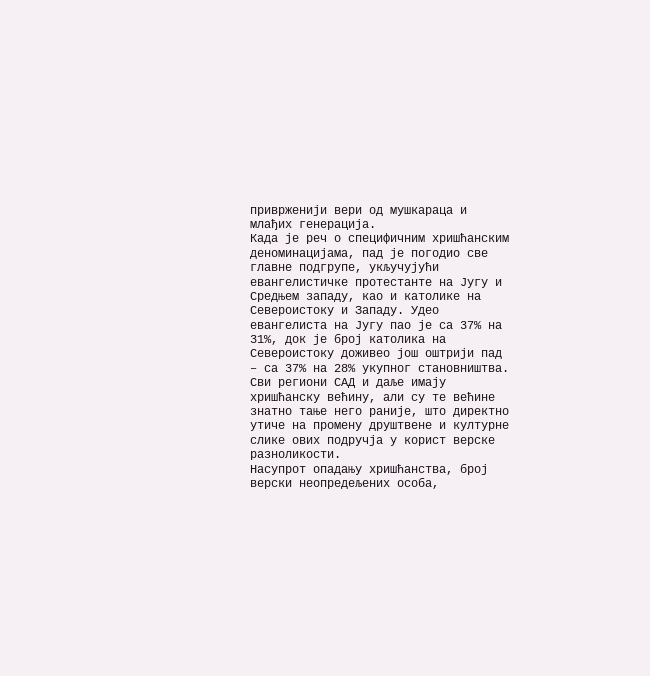приврженији вери од мушкараца и млађих генерација.
Када је реч о специфичним хришћанским деноминацијама, пад је погодио све главне подгрупе, укључујући евангелистичке протестанте на Југу и Средњем западу, као и католике на Североистоку и Западу. Удео евангелиста на Југу пао је са 37% на 31%, док је број католика на Североистоку доживео још оштрији пад – са 37% на 28% укупног становништва. Сви региони САД и даље имају хришћанску већину, али су те већине знатно тање него раније, што директно утиче на промену друштвене и културне слике ових подручја у корист верске разноликости.
Насупрот опадању хришћанства, број верски неопредељених особа,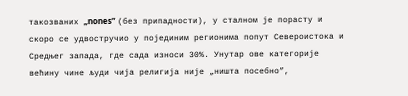такозваних „nones” (без припадности), у сталном је порасту и скоро се удвостручио у појединим регионима попут Североистока и Средњег запада, где сада износи 30%. Унутар ове категорије већину чине људи чија религија није „ништа посебно”,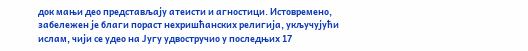док мањи део представљају атеисти и агностици. Истовремено, забележен је благи пораст нехришћанских религија, укључујући ислам, чији се удео на Југу удвостручио у последњих 17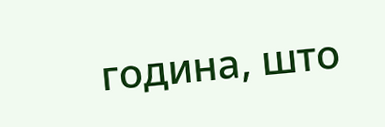година, што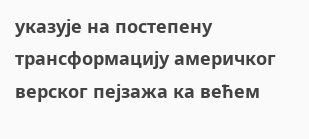указује на постепену трансформацију америчког верског пејзажа ка већем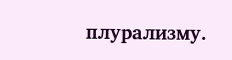плурализму.